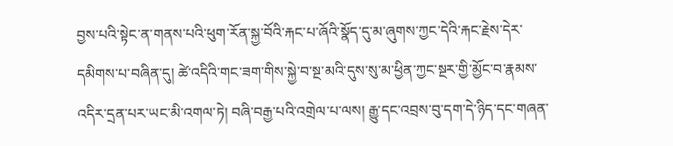བྱས་པའི་སྟེང་ན་གནས་པའི་ཕུག་རོན་སྐྱ་བོའི་རྐང་པ་ཞོའི་སྣོད་དུ་མ་ཞུགས་ཀྱང་དེའི་རྐང་རྗེས་དེར་དམིགས་པ་བཞིན་དུ། ཚེ་འདིའི་གང་ཟག་གིས་སྐྱེ་བ་སྔ་མའི་དུས་སུ་མ་ཕྱིན་ཀྱང་སྔར་གྱི་མྱོང་བ་རྣམས་འདིར་དྲན་པར་ཡང་མི་འགལ་ཏེ། བཞི་བརྒྱ་པའི་འགྲེལ་པ་ལས། རྒྱུ་དང་འབྲས་བུ་དག་དེ་ཉིད་དང་གཞན་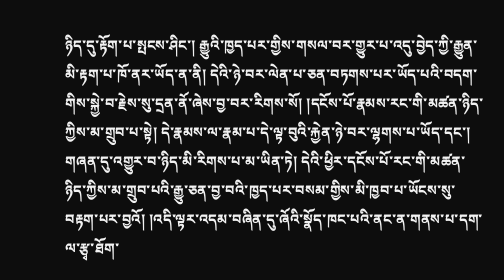ཉིད་དུ་རྟོག་པ་སྤངས་ཤིང་། རྒྱུའི་ཁྱད་པར་གྱིས་གསལ་བར་གྱུར་པ་འདུ་བྱེད་ཀྱི་རྒྱུན་མི་རྟག་པ་ཁོ་ནར་ཡོད་ན་ནི། དེའི་ཉེ་བར་ལེན་པ་ཅན་བཏགས་པར་ཡོད་པའི་བདག་གིས་སྐྱེ་བ་རྗེས་སུ་དྲན་ནོ་ཞེས་བྱ་བར་རིགས་སོ། །དངོས་པོ་རྣམས་རང་གི་མཚན་ཉིད་ཀྱིས་མ་གྲུབ་པ་སྟེ། དེ་རྣམས་ལ་རྣམ་པ་དེ་ལྟ་བུའི་རྐྱེན་ཉེ་བར་ལྷགས་པ་ཡོད་དང་། གཞན་དུ་འགྱུར་བ་ཉིད་མི་རིགས་པ་མ་ཡིན་ཏེ། དེའི་ཕྱིར་དངོས་པོ་རང་གི་མཚན་ཉིད་ཀྱིས་མ་གྲུབ་པའི་རྒྱུ་ཅན་བྱ་བའི་ཁྱད་པར་བསམ་གྱིས་མི་ཁྱབ་པ་ཡོངས་སུ་བརྟག་པར་བྱའོ། །འདི་ལྟར་འདམ་བཞིན་དུ་ཞོའི་སྣོད་ཁང་པའི་ནང་ན་གནས་པ་དག་ལ་རྩྭ་ཐོག་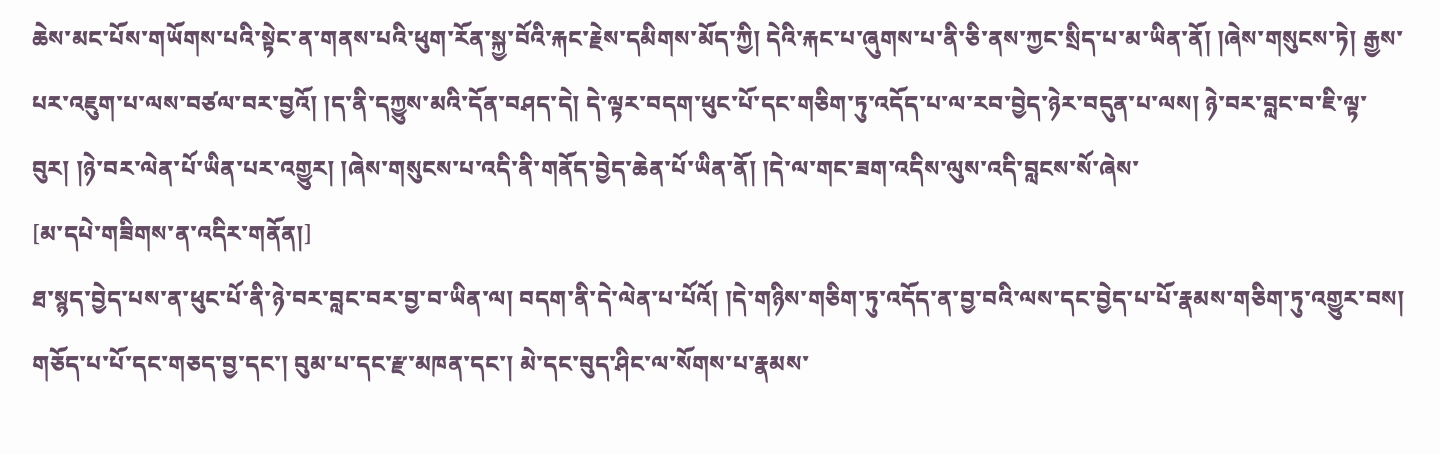ཆེས་མང་པོས་གཡོགས་པའི་སྟེང་ན་གནས་པའི་ཕུག་རོན་སྐྱ་བོའི་རྐང་རྗེས་དམིགས་མོད་ཀྱི། དེའི་རྐང་པ་ཞུགས་པ་ནི་ཅི་ནས་ཀྱང་སྲིད་པ་མ་ཡིན་ནོ། །ཞེས་གསུངས་ཏེ། རྒྱས་པར་འཇུག་པ་ལས་བཙལ་བར་བྱའོ། །ད་ནི་དཀྱུས་མའི་དོན་བཤད་དེ། དེ་ལྟར་བདག་ཕུང་པོ་དང་གཅིག་ཏུ་འདོད་པ་ལ་རབ་བྱེད་ཉེར་བདུན་པ་ལས། ཉེ་བར་བླང་བ་ཇི་ལྟ་བུར། །ཉེ་བར་ལེན་པོ་ཡིན་པར་འགྱུར། །ཞེས་གསུངས་པ་འདི་ནི་གནོད་བྱེད་ཆེན་པོ་ཡིན་ནོ། །དེ་ལ་གང་ཟག་འདིས་ལུས་འདི་བླངས་སོ་ཞེས་
[མ་དཔེ་གཟིགས་ན་འདིར་གནོན།]
ཐ་སྙད་བྱེད་པས་ན་ཕུང་པོ་ནི་ཉེ་བར་བླང་བར་བྱ་བ་ཡིན་ལ། བདག་ནི་དེ་ལེན་པ་པོའོ། །དེ་གཉིས་གཅིག་ཏུ་འདོད་ན་བྱ་བའི་ལས་དང་བྱེད་པ་པོ་རྣམས་གཅིག་ཏུ་འགྱུར་བས། གཅོད་པ་པོ་དང་གཅད་བྱ་དང་། བུམ་པ་དང་རྫ་མཁན་དང་། མེ་དང་བུད་ཤིང་ལ་སོགས་པ་རྣམས་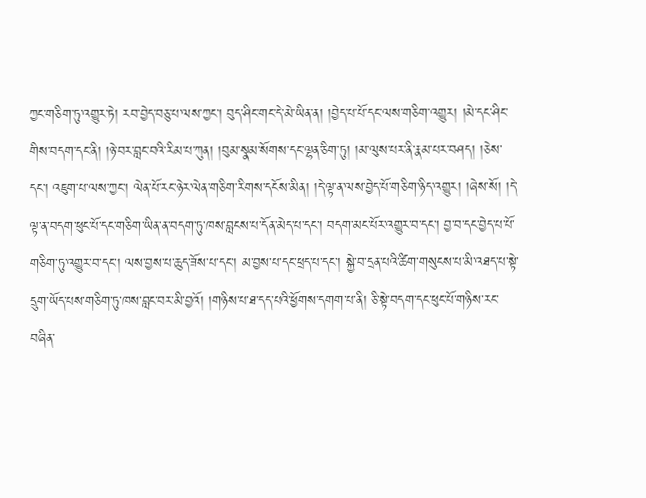ཀྱང་གཅིག་ཏུ་འགྱུར་ཏེ། རབ་བྱེད་བཅུ་པ་ལས་ཀྱང་། བུད་ཤིང་གང་དེ་མེ་ཡིན་ན། །བྱེད་པ་པོ་དང་ལས་གཅིག་འགྱུར། །མེ་དང་ཤིང་གིས་བདག་དང་ནི། །ཉེ་བར་བླང་བའི་རིམ་པ་ཀུན། །བུམ་སྣམ་སོགས་དང་ལྷན་ཅིག་ཏུ། །མ་ལུས་པར་ནི་རྣམ་པར་བཤད། །ཅེས་དང་། འཇུག་པ་ལས་ཀྱང་། ལེན་པོ་རང་ཉེར་ལེན་གཅིག་རིགས་དངོས་མིན། །དེ་ལྟ་ན་ལས་བྱེད་པོ་གཅིག་ཉིད་འགྱུར། །ཞེས་སོ། །དེ་ལྟ་ན་བདག་ཕུང་པོ་དང་གཅིག་ཡིན་ན་བདག་ཏུ་ཁས་བླངས་པ་དོན་མེད་པ་དང་། བདག་མང་པོར་འགྱུར་བ་དང་། བྱ་བ་དང་བྱེད་པ་པོ་གཅིག་ཏུ་འགྱུར་བ་དང་། ལས་བྱས་པ་ཆུད་ཟོས་པ་དང་། མ་བྱས་པ་དང་ཕྲད་པ་དང་། སྐྱེ་བ་དྲན་པའི་ཚིག་གསུངས་པ་མི་འཐད་པ་སྟེ་དྲུག་ཡོད་པས་གཅིག་ཏུ་ཁས་བླང་བར་མི་བྱའོ། །གཉིས་པ་ཐ་དད་པའི་ཕྱོགས་དགག་པ་ནི། ཅི་སྟེ་བདག་དང་ཕུང་པོ་གཉིས་རང་བཞིན་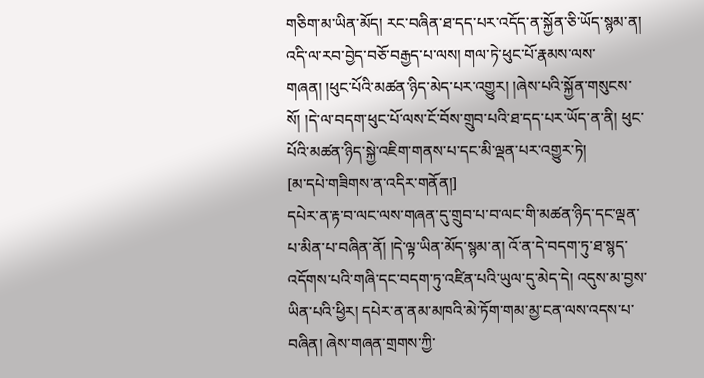གཅིག་མ་ཡིན་མོད། རང་བཞིན་ཐ་དད་པར་འདོད་ན་སྐྱོན་ཅི་ཡོད་སྙམ་ན། འདི་ལ་རབ་བྱེད་བཅོ་བརྒྱད་པ་ལས། གལ་ཏེ་ཕུང་པོ་རྣམས་ལས་གཞན། །ཕུང་པོའི་མཚན་ཉིད་མེད་པར་འགྱུར། །ཞེས་པའི་སྐྱོན་གསུངས་སོ། །དེ་ལ་བདག་ཕུང་པོ་ལས་ངོ་བོས་གྲུབ་པའི་ཐ་དད་པར་ཡོད་ན་ནི། ཕུང་པོའི་མཚན་ཉིད་སྐྱེ་འཇིག་གནས་པ་དང་མི་ལྡན་པར་འགྱུར་ཏེ།
[མ་དཔེ་གཟིགས་ན་འདིར་གནོན།]
དཔེར་ན་རྟ་བ་ལང་ལས་གཞན་དུ་གྲུབ་པ་བ་ལང་གི་མཚན་ཉིད་དང་ལྡན་པ་མིན་པ་བཞིན་ནོ། །དེ་ལྟ་ཡིན་མོད་སྙམ་ན། འོ་ན་དེ་བདག་ཏུ་ཐ་སྙད་འདོགས་པའི་གཞི་དང་བདག་ཏུ་འཛིན་པའི་ཡུལ་དུ་མེད་དེ། འདུས་མ་བྱས་ཡིན་པའི་ཕྱིར། དཔེར་ན་ནམ་མཁའི་མེ་ཏོག་གམ་མྱ་ངན་ལས་འདས་པ་བཞིན། ཞེས་གཞན་གྲགས་ཀྱི་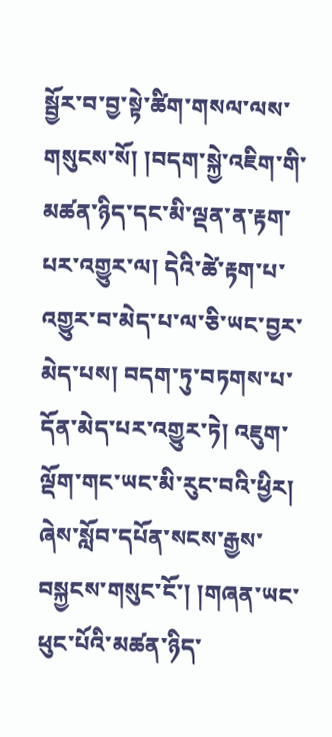སྦྱོར་བ་བྱ་སྟེ་ཚིག་གསལ་ལས་གསུངས་སོ། །བདག་སྐྱེ་འཇིག་གི་མཚན་ཉིད་དང་མི་ལྡན་ན་རྟག་པར་འགྱུར་ལ། དེའི་ཚེ་རྟག་པ་འགྱུར་བ་མེད་པ་ལ་ཅི་ཡང་བྱར་མེད་པས། བདག་ཏུ་བཏགས་པ་དོན་མེད་པར་འགྱུར་ཏེ། འཇུག་ལྡོག་གང་ཡང་མི་རུང་བའི་ཕྱིར། ཞེས་སློབ་དཔོན་སངས་རྒྱས་བསྐྱངས་གསུང་ངོ་། །གཞན་ཡང་ཕུང་པོའི་མཚན་ཉིད་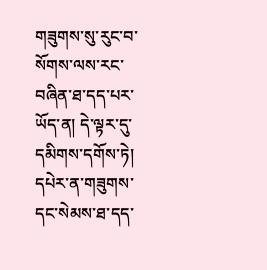གཟུགས་སུ་རུང་བ་སོགས་ལས་རང་བཞིན་ཐ་དད་པར་ཡོད་ན། དེ་ལྟར་དུ་དམིགས་དགོས་ཏེ། དཔེར་ན་གཟུགས་དང་སེམས་ཐ་དད་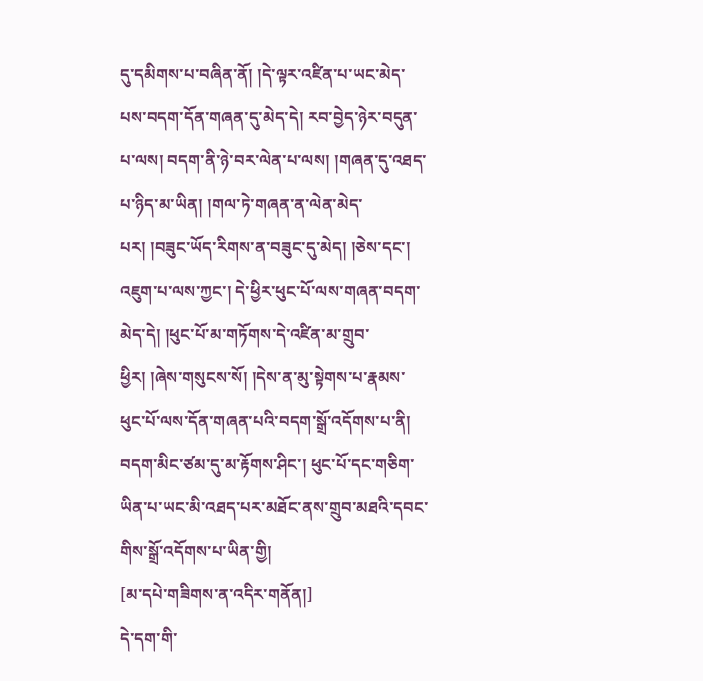དུ་དམིགས་པ་བཞིན་ནོ། །དེ་ལྟར་འཛིན་པ་ཡང་མེད་པས་བདག་དོན་གཞན་དུ་མེད་དེ། རབ་བྱེད་ཉེར་བདུན་པ་ལས། བདག་ནི་ཉེ་བར་ལེན་པ་ལས། །གཞན་དུ་འཐད་པ་ཉིད་མ་ཡིན། །གལ་ཏེ་གཞན་ན་ལེན་མེད་པར། །བཟུང་ཡོད་རིགས་ན་བཟུང་དུ་མེད། །ཅེས་དང་། འཇུག་པ་ལས་ཀྱང་། དེ་ཕྱིར་ཕུང་པོ་ལས་གཞན་བདག་མེད་དེ། །ཕུང་པོ་མ་གཏོགས་དེ་འཛིན་མ་གྲུབ་ཕྱིར། །ཞེས་གསུངས་སོ། །དེས་ན་མུ་སྟེགས་པ་རྣམས་ཕུང་པོ་ལས་དོན་གཞན་པའི་བདག་སྒྲོ་འདོགས་པ་ནི། བདག་མིང་ཙམ་དུ་མ་རྟོགས་ཤིང་། ཕུང་པོ་དང་གཅིག་ཡིན་པ་ཡང་མི་འཐད་པར་མཐོང་ནས་གྲུབ་མཐའི་དབང་གིས་སྒྲོ་འདོགས་པ་ཡིན་གྱི།
[མ་དཔེ་གཟིགས་ན་འདིར་གནོན།]
དེ་དག་གི་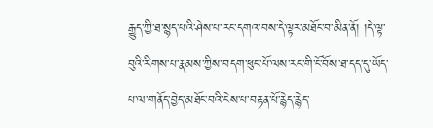རྒྱུད་ཀྱི་ཐ་སྙད་པའི་ཤེས་པ་རང་དགའ་བས་དེ་ལྟར་མཐོང་བ་མིན་ནོ། །དེ་ལྟ་བུའི་རིགས་པ་རྣམས་ཀྱིས་བདག་ཕུང་པོ་ལས་རང་གི་ངོ་བོས་ཐ་དད་དུ་ཡོད་པ་ལ་གནོད་བྱེད་མཐོང་བའི་ངེས་པ་བརྟན་པོ་རྙེད་རྙེད་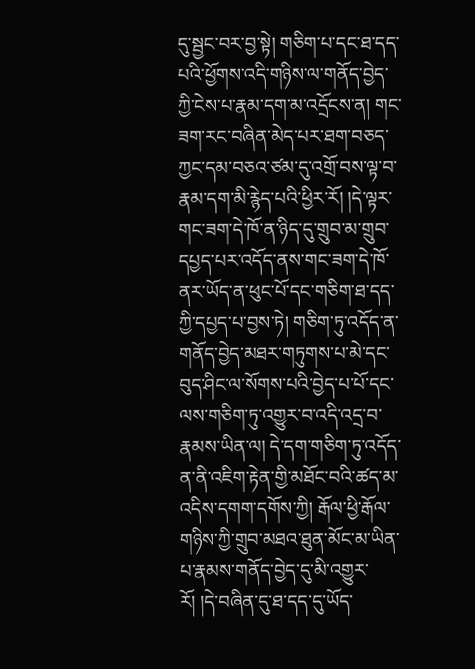དུ་སྦྱང་བར་བྱ་སྟེ། གཅིག་པ་དང་ཐ་དད་པའི་ཕྱོགས་འདི་གཉིས་ལ་གནོད་བྱེད་ཀྱི་ངེས་པ་རྣམ་དག་མ་འདྲོངས་ན། གང་ཟག་རང་བཞིན་མེད་པར་ཐག་བཅད་ཀྱང་དམ་བཅའ་ཙམ་དུ་འགྲོ་བས་ལྟ་བ་རྣམ་དག་མི་རྙེད་པའི་ཕྱིར་རོ། །དེ་ལྟར་གང་ཟག་དེ་ཁོ་ན་ཉིད་དུ་གྲུབ་མ་གྲུབ་དཔྱད་པར་འདོད་ནས་གང་ཟག་དེ་ཁོ་ནར་ཡོད་ན་ཕུང་པོ་དང་གཅིག་ཐ་དད་ཀྱི་དཔྱད་པ་བྱས་ཏེ། གཅིག་ཏུ་འདོད་ན་གནོད་བྱེད་མཐར་གཏུགས་པ་མེ་དང་བུད་ཤིང་ལ་སོགས་པའི་བྱེད་པ་པོ་དང་ལས་གཅིག་ཏུ་འགྱུར་བ་འདི་འདྲ་བ་རྣམས་ཡིན་ལ། དེ་དག་གཅིག་ཏུ་འདོད་ན་ནི་འཇིག་རྟེན་གྱི་མཐོང་བའི་ཚད་མ་འདིས་དགག་དགོས་ཀྱི། རྒོལ་ཕྱི་རྒོལ་གཉིས་ཀྱི་གྲུབ་མཐའ་ཐུན་མོང་མ་ཡིན་པ་རྣམས་གནོད་བྱེད་དུ་མི་འགྱུར་རོ། །དེ་བཞིན་དུ་ཐ་དད་དུ་ཡོད་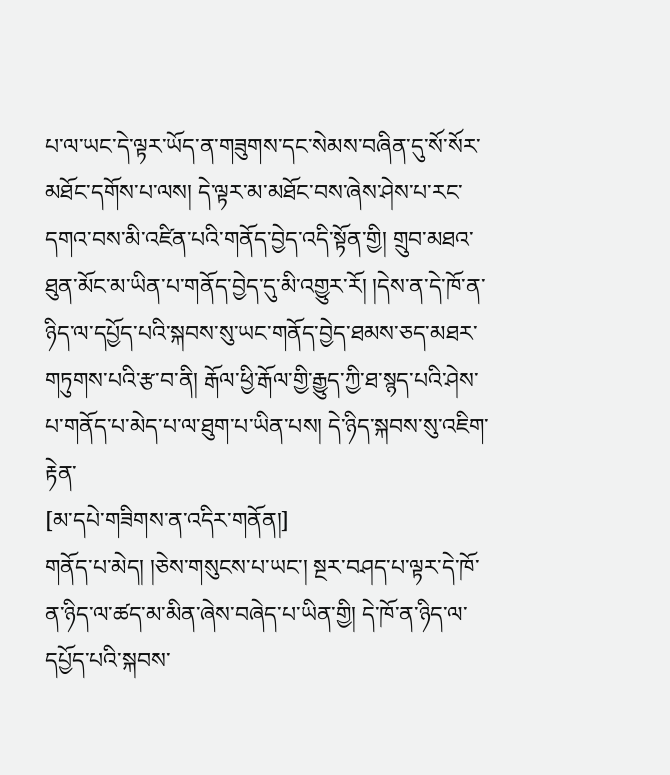པ་ལ་ཡང་དེ་ལྟར་ཡོད་ན་གཟུགས་དང་སེམས་བཞིན་དུ་སོ་སོར་མཐོང་དགོས་པ་ལས། དེ་ལྟར་མ་མཐོང་བས་ཞེས་ཤེས་པ་རང་དགའ་བས་མི་འཛིན་པའི་གནོད་བྱེད་འདི་སྟོན་གྱི། གྲུབ་མཐའ་ཐུན་མོང་མ་ཡིན་པ་གནོད་བྱེད་དུ་མི་འགྱུར་རོ། །དེས་ན་དེ་ཁོ་ན་ཉིད་ལ་དཔྱོད་པའི་སྐབས་སུ་ཡང་གནོད་བྱེད་ཐམས་ཅད་མཐར་གཏུགས་པའི་རྩ་བ་ནི། རྒོལ་ཕྱི་རྒོལ་གྱི་རྒྱུད་ཀྱི་ཐ་སྙད་པའི་ཤེས་པ་གནོད་པ་མེད་པ་ལ་ཐུག་པ་ཡིན་པས། དེ་ཉིད་སྐབས་སུ་འཇིག་རྟེན་
[མ་དཔེ་གཟིགས་ན་འདིར་གནོན།]
གནོད་པ་མེད། །ཅེས་གསུངས་པ་ཡང་། སྔར་བཤད་པ་ལྟར་དེ་ཁོ་ན་ཉིད་ལ་ཚད་མ་མིན་ཞེས་བཞེད་པ་ཡིན་གྱི། དེ་ཁོ་ན་ཉིད་ལ་དཔྱོད་པའི་སྐབས་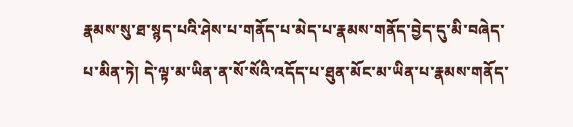རྣམས་སུ་ཐ་སྙད་པའི་ཤེས་པ་གནོད་པ་མེད་པ་རྣམས་གནོད་བྱེད་དུ་མི་བཞེད་པ་མིན་ཏེ། དེ་ལྟ་མ་ཡིན་ན་སོ་སོའི་འདོད་པ་ཐུན་མོང་མ་ཡིན་པ་རྣམས་གནོད་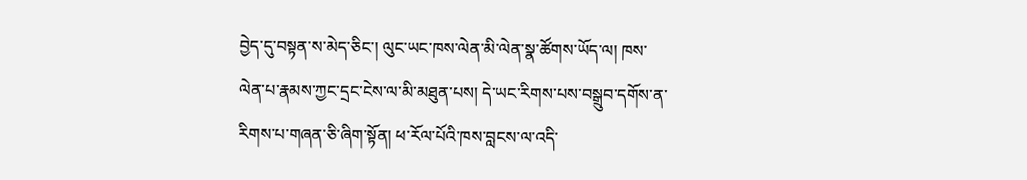བྱེད་དུ་བསྟན་ས་མེད་ཅིང་། ལུང་ཡང་ཁས་ལེན་མི་ལེན་སྣ་ཚོགས་ཡོད་ལ། ཁས་ལེན་པ་རྣམས་ཀྱང་དྲང་ངེས་ལ་མི་མཐུན་པས། དེ་ཡང་རིགས་པས་བསྒྲུབ་དགོས་ན་རིགས་པ་གཞན་ཅི་ཞིག་སྟོན། ཕ་རོལ་པོའི་ཁས་བླངས་ལ་འདི་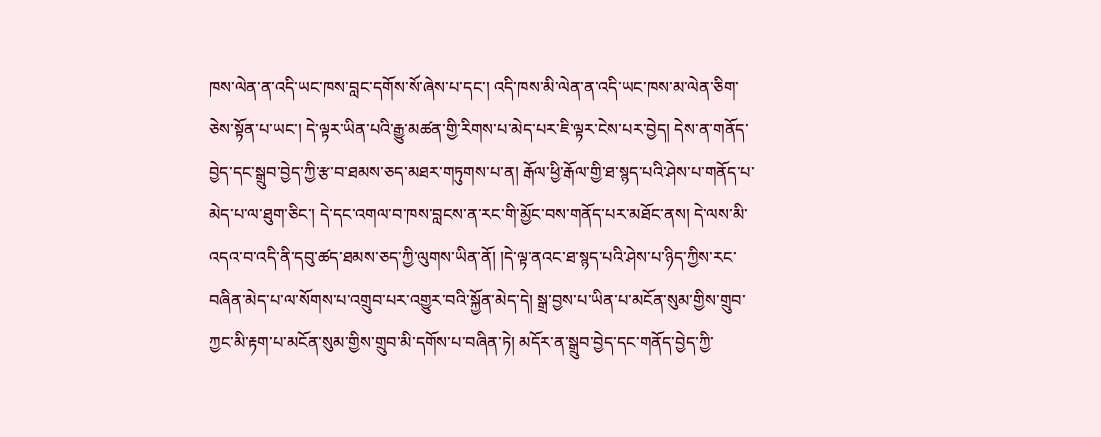ཁས་ལེན་ན་འདི་ཡང་ཁས་བླང་དགོས་སོ་ཞེས་པ་དང་། འདི་ཁས་མི་ལེན་ན་འདི་ཡང་ཁས་མ་ལེན་ཅིག་ཅེས་སྟོན་པ་ཡང་། དེ་ལྟར་ཡིན་པའི་རྒྱུ་མཚན་གྱི་རིགས་པ་མེད་པར་ཇི་ལྟར་ངེས་པར་བྱེད། དེས་ན་གནོད་བྱེད་དང་སྒྲུབ་བྱེད་ཀྱི་རྩ་བ་ཐམས་ཅད་མཐར་གཏུགས་པ་ན། རྒོལ་ཕྱི་རྒོལ་གྱི་ཐ་སྙད་པའི་ཤེས་པ་གནོད་པ་མེད་པ་ལ་ཐུག་ཅིང་། དེ་དང་འགལ་བ་ཁས་བླངས་ན་རང་གི་མྱོང་བས་གནོད་པར་མཐོང་ནས། དེ་ལས་མི་འདའ་བ་འདི་ནི་དབུ་ཚད་ཐམས་ཅད་ཀྱི་ལུགས་ཡིན་ནོ། །དེ་ལྟ་ནའང་ཐ་སྙད་པའི་ཤེས་པ་ཉིད་ཀྱིས་རང་བཞིན་མེད་པ་ལ་སོགས་པ་འགྲུབ་པར་འགྱུར་བའི་སྐྱོན་མེད་དེ། སྒྲ་བྱས་པ་ཡིན་པ་མངོན་སུམ་གྱིས་གྲུབ་ཀྱང་མི་རྟག་པ་མངོན་སུམ་གྱིས་གྲུབ་མི་དགོས་པ་བཞིན་ཏེ། མདོར་ན་སྒྲུབ་བྱེད་དང་གནོད་བྱེད་ཀྱི་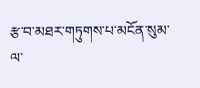རྩ་བ་མཐར་གཏུགས་པ་མངོན་སུམ་ལ་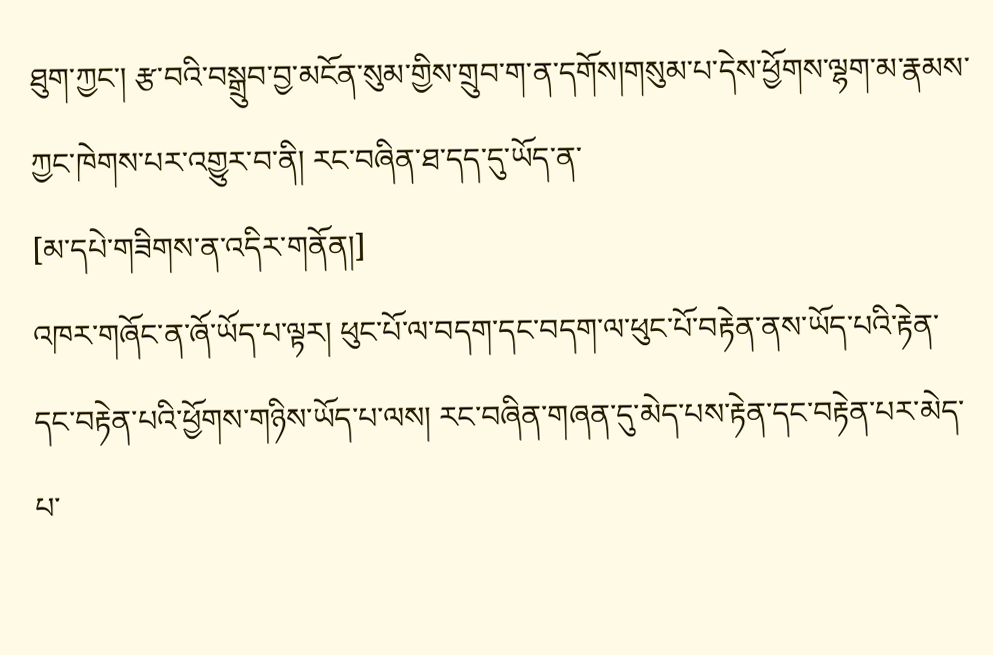ཐུག་ཀྱང་། རྩ་བའི་བསྒྲུབ་བྱ་མངོན་སུམ་གྱིས་གྲུབ་ག་ན་དགོས།གསུམ་པ་དེས་ཕྱོགས་ལྷག་མ་རྣམས་ཀྱང་ཁེགས་པར་འགྱུར་བ་ནི། རང་བཞིན་ཐ་དད་དུ་ཡོད་ན་
[མ་དཔེ་གཟིགས་ན་འདིར་གནོན།]
འཁར་གཞོང་ན་ཞོ་ཡོད་པ་ལྟར། ཕུང་པོ་ལ་བདག་དང་བདག་ལ་ཕུང་པོ་བརྟེན་ནས་ཡོད་པའི་རྟེན་དང་བརྟེན་པའི་ཕྱོགས་གཉིས་ཡོད་པ་ལས། རང་བཞིན་གཞན་དུ་མེད་པས་རྟེན་དང་བརྟེན་པར་མེད་པ་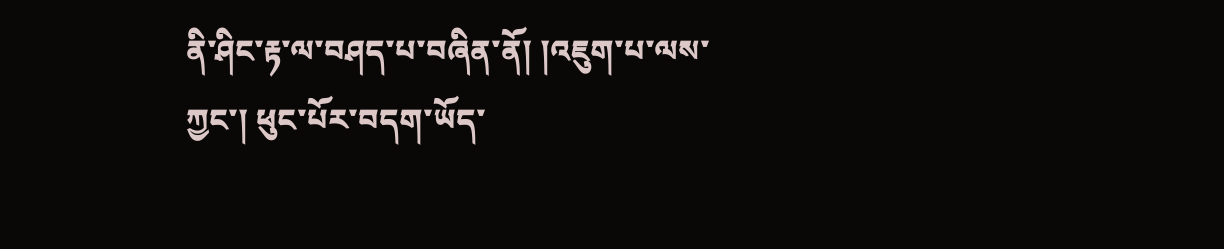ནི་ཤིང་རྟ་ལ་བཤད་པ་བཞིན་ནོ། །འཇུག་པ་ལས་ཀྱང་། ཕུང་པོར་བདག་ཡོད་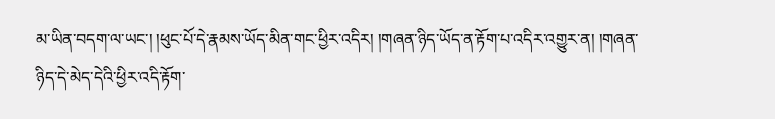མ་ཡིན་བདག་ལ་ཡང་། །ཕུང་པོ་དེ་རྣམས་ཡོད་མིན་གང་ཕྱིར་འདིར། །གཞན་ཉིད་ཡོད་ན་རྟོག་པ་འདིར་འགྱུར་ན། །གཞན་ཉིད་དེ་མེད་དེའི་ཕྱིར་འདི་རྟོག་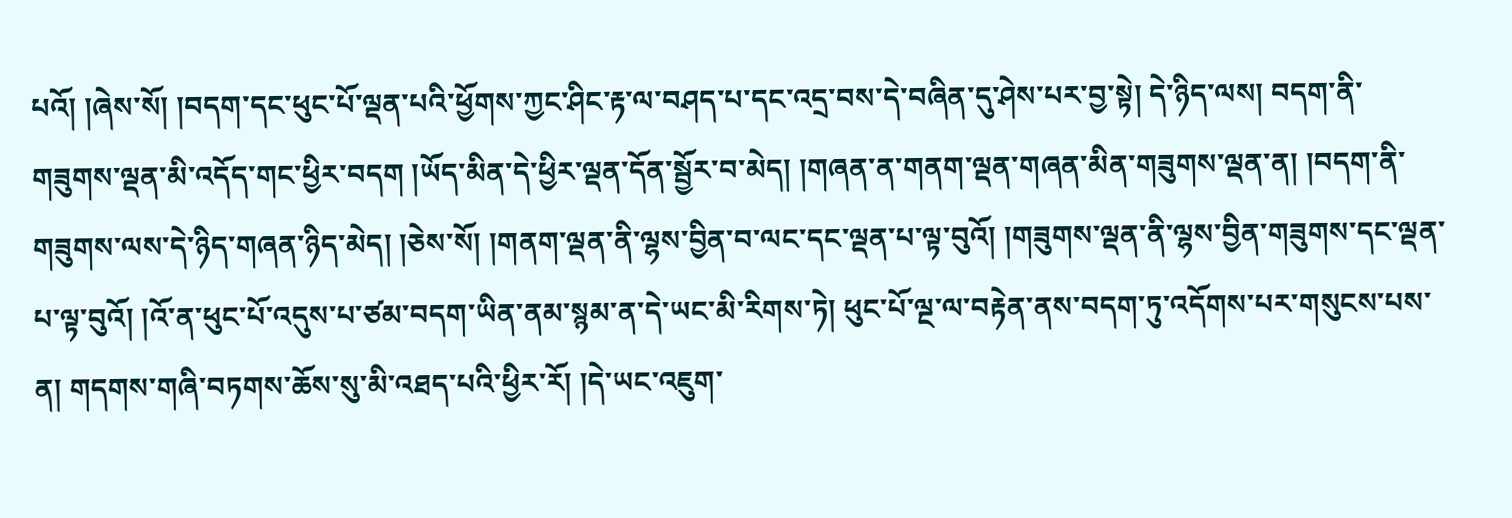པའོ། །ཞེས་སོ། །བདག་དང་ཕུང་པོ་ལྡན་པའི་ཕྱོགས་ཀྱང་ཤིང་རྟ་ལ་བཤད་པ་དང་འདྲ་བས་དེ་བཞིན་དུ་ཤེས་པར་བྱ་སྟེ། དེ་ཉིད་ལས། བདག་ནི་གཟུགས་ལྡན་མི་འདོད་གང་ཕྱིར་བདག །ཡོད་མིན་དེ་ཕྱིར་ལྡན་དོན་སྦྱོར་བ་མེད། །གཞན་ན་གནག་ལྡན་གཞན་མིན་གཟུགས་ལྡན་ན། །བདག་ནི་གཟུགས་ལས་དེ་ཉིད་གཞན་ཉིད་མེད། །ཅེས་སོ། །གནག་ལྡན་ནི་ལྷས་བྱིན་བ་ལང་དང་ལྡན་པ་ལྟ་བུའོ། །གཟུགས་ལྡན་ནི་ལྷས་བྱིན་གཟུགས་དང་ལྡན་པ་ལྟ་བུའོ། །འོ་ན་ཕུང་པོ་འདུས་པ་ཙམ་བདག་ཡིན་ནམ་སྙམ་ན་དེ་ཡང་མི་རིགས་ཏེ། ཕུང་པོ་ལྔ་ལ་བརྟེན་ནས་བདག་ཏུ་འདོགས་པར་གསུངས་པས་ན། གདགས་གཞི་བཏགས་ཆོས་སུ་མི་འཐད་པའི་ཕྱིར་རོ། །དེ་ཡང་འཇུག་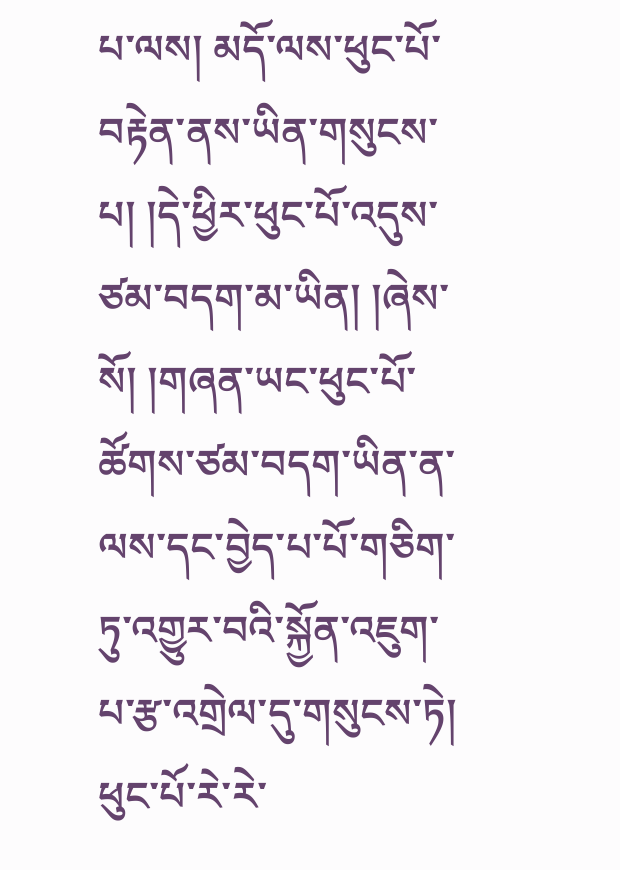པ་ལས། མདོ་ལས་ཕུང་པོ་བརྟེན་ནས་ཡིན་གསུངས་པ། །དེ་ཕྱིར་ཕུང་པོ་འདུས་ཙམ་བདག་མ་ཡིན། །ཞེས་སོ། །གཞན་ཡང་ཕུང་པོ་ཚོགས་ཙམ་བདག་ཡིན་ན་ལས་དང་བྱེད་པ་པོ་གཅིག་ཏུ་འགྱུར་བའི་སྐྱོན་འཇུག་པ་རྩ་འགྲེལ་དུ་གསུངས་ཏེ། ཕུང་པོ་རེ་རེ་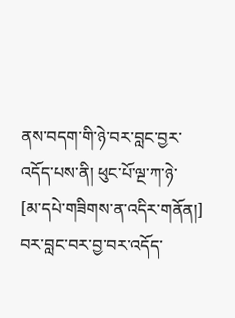ནས་བདག་གི་ཉེ་བར་བླང་བྱར་འདོད་པས་ནི། ཕུང་པོ་ལྔ་ཀ་ཉེ་
[མ་དཔེ་གཟིགས་ན་འདིར་གནོན།]
བར་བླང་བར་བྱ་བར་འདོད་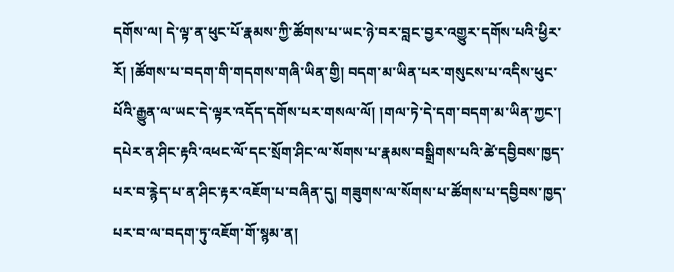དགོས་ལ། དེ་ལྟ་ན་ཕུང་པོ་རྣམས་ཀྱི་ཚོགས་པ་ཡང་ཉེ་བར་བླང་བྱར་འགྱུར་དགོས་པའི་ཕྱིར་རོ། །ཚོགས་པ་བདག་གི་གདགས་གཞི་ཡིན་གྱི། བདག་མ་ཡིན་པར་གསུངས་པ་འདིས་ཕུང་པོའི་རྒྱུན་ལ་ཡང་དེ་ལྟར་འདོད་དགོས་པར་གསལ་ལོ། །གལ་ཏེ་དེ་དག་བདག་མ་ཡིན་ཀྱང་། དཔེར་ན་ཤིང་རྟའི་འཕང་ལོ་དང་སྲོག་ཤིང་ལ་སོགས་པ་རྣམས་བསྒྲིགས་པའི་ཚེ་དབྱིབས་ཁྱད་པར་བ་རྙེད་པ་ན་ཤིང་རྟར་འཇོག་པ་བཞིན་དུ། གཟུགས་ལ་སོགས་པ་ཚོགས་པ་དབྱིབས་ཁྱད་པར་བ་ལ་བདག་ཏུ་འཇོག་གོ་སྙམ་ན།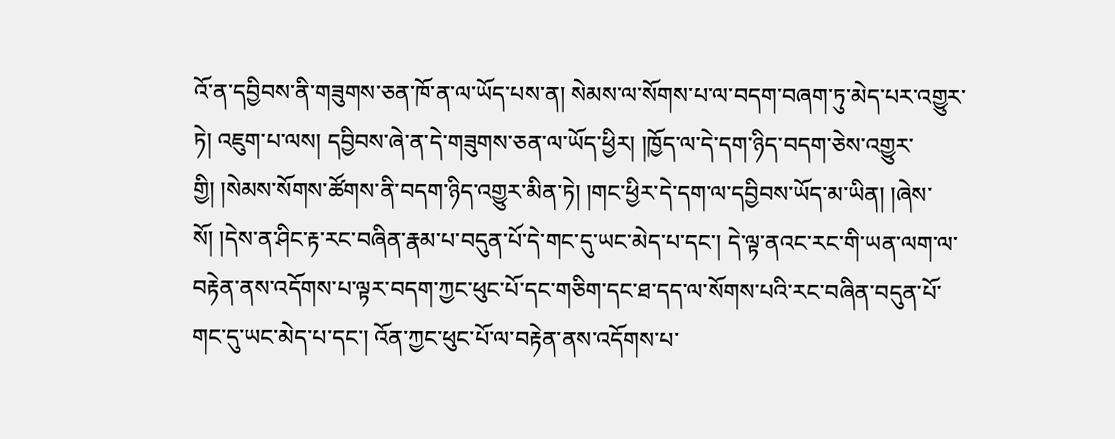འོ་ན་དབྱིབས་ནི་གཟུགས་ཅན་ཁོ་ན་ལ་ཡོད་པས་ན། སེམས་ལ་སོགས་པ་ལ་བདག་བཞག་ཏུ་མེད་པར་འགྱུར་ཏེ། འཇུག་པ་ལས། དབྱིབས་ཞེ་ན་དེ་གཟུགས་ཅན་ལ་ཡོད་ཕྱིར། །ཁྱོད་ལ་དེ་དག་ཉིད་བདག་ཅེས་འགྱུར་གྱི། །སེམས་སོགས་ཚོགས་ནི་བདག་ཉིད་འགྱུར་མིན་ཏེ། །གང་ཕྱིར་དེ་དག་ལ་དབྱིབས་ཡོད་མ་ཡིན། །ཞེས་སོ། །དེས་ན་ཤིང་རྟ་རང་བཞིན་རྣམ་པ་བདུན་པོ་དེ་གང་དུ་ཡང་མེད་པ་དང་། དེ་ལྟ་ནའང་རང་གི་ཡན་ལག་ལ་བརྟེན་ནས་འདོགས་པ་ལྟར་བདག་ཀྱང་ཕུང་པོ་དང་གཅིག་དང་ཐ་དད་ལ་སོགས་པའི་རང་བཞིན་བདུན་པོ་གང་དུ་ཡང་མེད་པ་དང་། འོན་ཀྱང་ཕུང་པོ་ལ་བརྟེན་ནས་འདོགས་པ་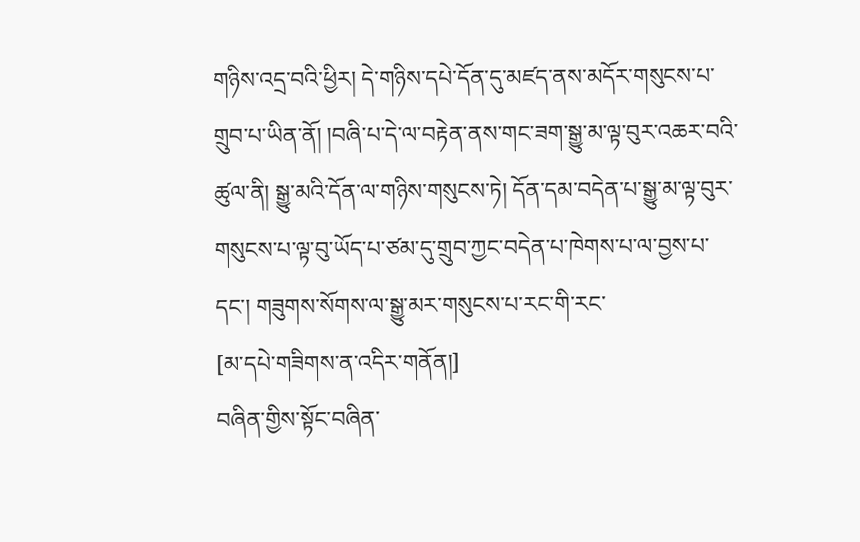གཉིས་འདྲ་བའི་ཕྱིར། དེ་གཉིས་དཔེ་དོན་དུ་མཛད་ནས་མདོར་གསུངས་པ་གྲུབ་པ་ཡིན་ནོ། །བཞི་པ་དེ་ལ་བརྟེན་ནས་གང་ཟག་སྒྱུ་མ་ལྟ་བུར་འཆར་བའི་ཚུལ་ནི། སྒྱུ་མའི་དོན་ལ་གཉིས་གསུངས་ཏེ། དོན་དམ་བདེན་པ་སྒྱུ་མ་ལྟ་བུར་གསུངས་པ་ལྟ་བུ་ཡོད་པ་ཙམ་དུ་གྲུབ་ཀྱང་བདེན་པ་ཁེགས་པ་ལ་བྱས་པ་དང་། གཟུགས་སོགས་ལ་སྒྱུ་མར་གསུངས་པ་རང་གི་རང་
[མ་དཔེ་གཟིགས་ན་འདིར་གནོན།]
བཞིན་གྱིས་སྟོང་བཞིན་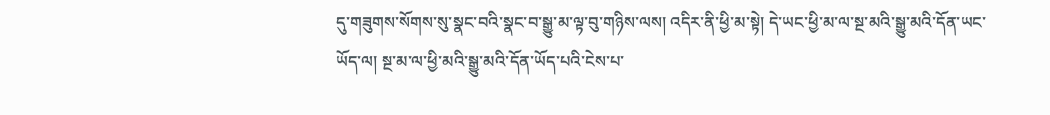དུ་གཟུགས་སོགས་སུ་སྣང་བའི་སྣང་བ་སྒྱུ་མ་ལྟ་བུ་གཉིས་ལས། འདིར་ནི་ཕྱི་མ་སྟེ། དེ་ཡང་ཕྱི་མ་ལ་སྔ་མའི་སྒྱུ་མའི་དོན་ཡང་ཡོད་ལ། སྔ་མ་ལ་ཕྱི་མའི་སྒྱུ་མའི་དོན་ཡོད་པའི་ངེས་པ་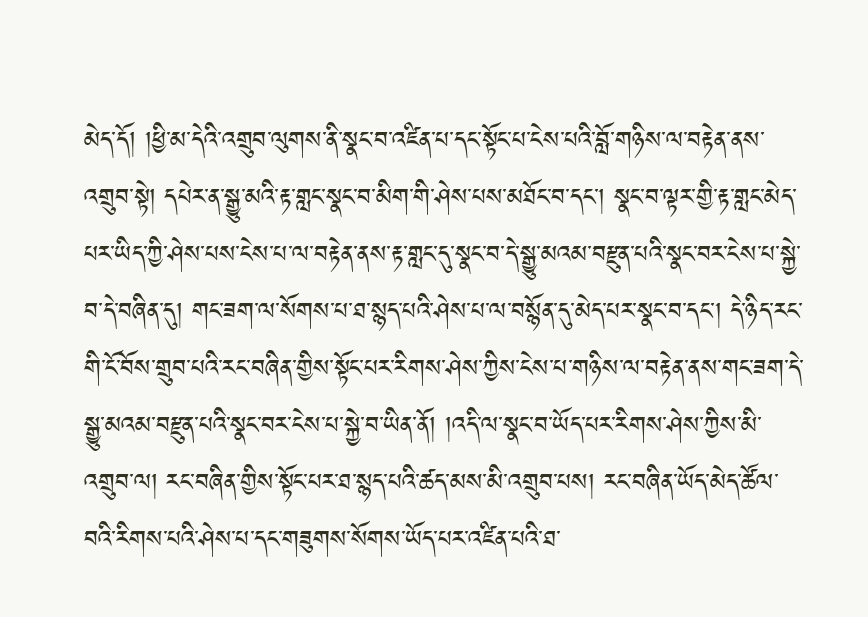མེད་དོ། །ཕྱི་མ་དེའི་འགྲུབ་ལུགས་ནི་སྣང་བ་འཛིན་པ་དང་སྟོང་པ་ངེས་པའི་བློ་གཉིས་ལ་བརྟེན་ནས་འགྲུབ་སྟེ། དཔེར་ན་སྒྱུ་མའི་རྟ་གླང་སྣང་བ་མིག་གི་ཤེས་པས་མཐོང་བ་དང་། སྣང་བ་ལྟར་གྱི་རྟ་གླང་མེད་པར་ཡིད་ཀྱི་ཤེས་པས་ངེས་པ་ལ་བརྟེན་ནས་རྟ་གླང་དུ་སྣང་བ་དེ་སྒྱུ་མའམ་བརྫུན་པའི་སྣང་བར་ངེས་པ་སྐྱེ་བ་དེ་བཞིན་དུ། གང་ཟག་ལ་སོགས་པ་ཐ་སྙད་པའི་ཤེས་པ་ལ་བསྙོན་དུ་མེད་པར་སྣང་བ་དང་། དེ་ཉིད་རང་གི་ངོ་བོས་གྲུབ་པའི་རང་བཞིན་གྱིས་སྟོང་པར་རིགས་ཤེས་ཀྱིས་ངེས་པ་གཉིས་ལ་བརྟེན་ནས་གང་ཟག་དེ་སྒྱུ་མའམ་བརྫུན་པའི་སྣང་བར་ངེས་པ་སྐྱེ་བ་ཡིན་ནོ། །འདི་ལ་སྣང་བ་ཡོད་པར་རིགས་ཤེས་ཀྱིས་མི་འགྲུབ་ལ། རང་བཞིན་གྱིས་སྟོང་པར་ཐ་སྙད་པའི་ཚད་མས་མི་འགྲུབ་པས། རང་བཞིན་ཡོད་མེད་ཚོལ་བའི་རིགས་པའི་ཤེས་པ་དང་གཟུགས་སོགས་ཡོད་པར་འཛིན་པའི་ཐ་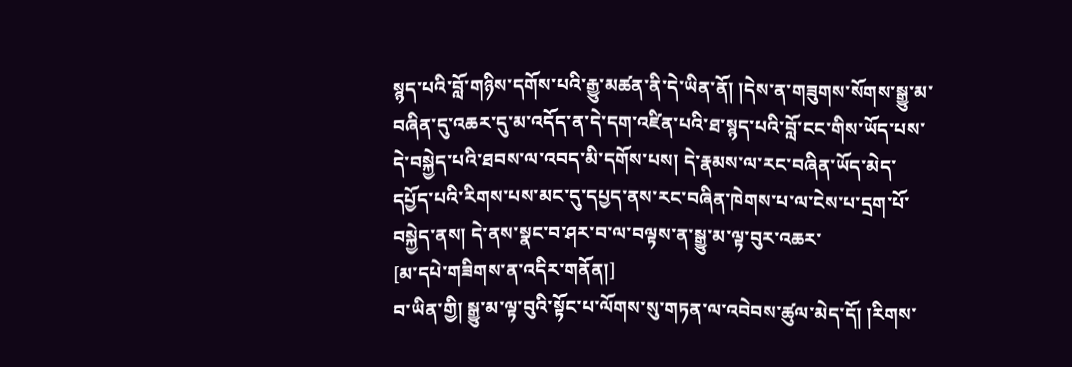སྙད་པའི་བློ་གཉིས་དགོས་པའི་རྒྱུ་མཚན་ནི་དེ་ཡིན་ནོ། །དེས་ན་གཟུགས་སོགས་སྒྱུ་མ་བཞིན་དུ་འཆར་དུ་མ་འདོད་ན་དེ་དག་འཛིན་པའི་ཐ་སྙད་པའི་བློ་ངང་གིས་ཡོད་པས་དེ་བསྐྱེད་པའི་ཐབས་ལ་འབད་མི་དགོས་པས། དེ་རྣམས་ལ་རང་བཞིན་ཡོད་མེད་དཔྱོད་པའི་རིགས་པས་མང་དུ་དཔྱད་ནས་རང་བཞིན་ཁེགས་པ་ལ་ངེས་པ་དྲག་པོ་བསྐྱེད་ནས། དེ་ནས་སྣང་བ་ཤར་བ་ལ་བལྟས་ན་སྒྱུ་མ་ལྟ་བུར་འཆར་
[མ་དཔེ་གཟིགས་ན་འདིར་གནོན།]
བ་ཡིན་གྱི། སྒྱུ་མ་ལྟ་བུའི་སྟོང་པ་ལོགས་སུ་གཏན་ལ་འབེབས་ཚུལ་མེད་དོ། །རིགས་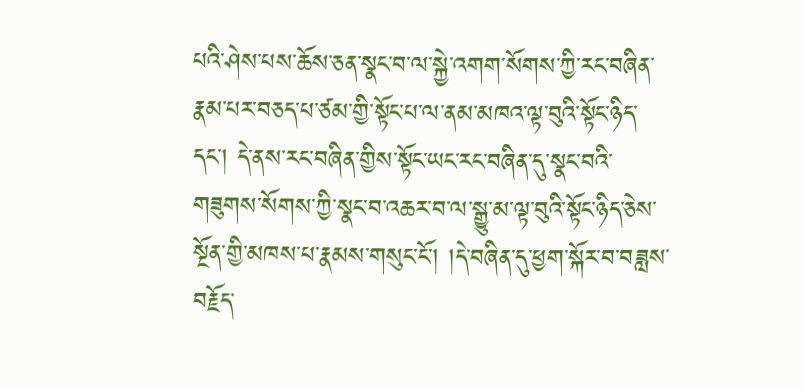པའི་ཤེས་པས་ཆོས་ཅན་སྣང་བ་ལ་སྐྱེ་འགག་སོགས་ཀྱི་རང་བཞིན་རྣམ་པར་བཅད་པ་ཙམ་གྱི་སྟོང་པ་ལ་ནམ་མཁའ་ལྟ་བུའི་སྟོང་ཉིད་དང་། དེ་ནས་རང་བཞིན་གྱིས་སྟོང་ཡང་རང་བཞིན་དུ་སྣང་བའི་གཟུགས་སོགས་ཀྱི་སྣང་བ་འཆར་བ་ལ་སྒྱུ་མ་ལྟ་བུའི་སྟོང་ཉིད་ཅེས་སྔོན་གྱི་མཁས་པ་རྣམས་གསུང་ངོ་། །དེ་བཞིན་དུ་ཕྱག་སྐོར་བ་བཟླས་བརྗོད་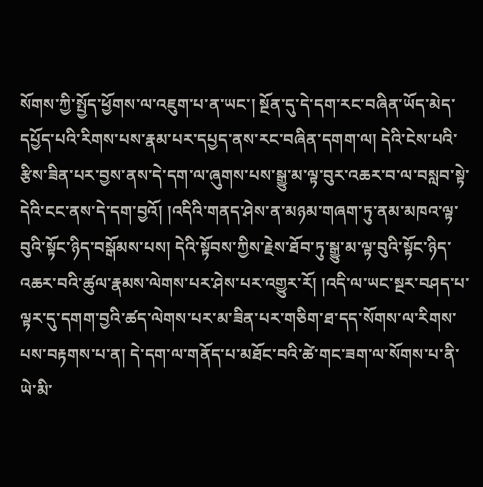སོགས་ཀྱི་སྤྱོད་ཕྱོགས་ལ་འཇུག་པ་ན་ཡང་། སྔོན་དུ་དེ་དག་རང་བཞིན་ཡོད་མེད་དཔྱོད་པའི་རིགས་པས་རྣམ་པར་དཔྱད་ནས་རང་བཞིན་དགག་ལ། དེའི་ངེས་པའི་རྩིས་ཟིན་པར་བྱས་ནས་དེ་དག་ལ་ཞུགས་པས་སྒྱུ་མ་ལྟ་བུར་འཆར་བ་ལ་བསླབ་སྟེ་དེའི་ངང་ནས་དེ་དག་བྱའོ། །འདིའི་གནད་ཤེས་ན་མཉམ་གཞག་ཏུ་ནམ་མཁའ་ལྟ་བུའི་སྟོང་ཉིད་བསྒོམས་པས། དེའི་སྟོབས་ཀྱིས་རྗེས་ཐོབ་ཏུ་སྒྱུ་མ་ལྟ་བུའི་སྟོང་ཉིད་འཆར་བའི་ཚུལ་རྣམས་ལེགས་པར་ཤེས་པར་འགྱུར་རོ། །འདི་ལ་ཡང་སྔར་བཤད་པ་ལྟར་དུ་དགག་བྱའི་ཚད་ལེགས་པར་མ་ཟིན་པར་གཅིག་ཐ་དད་སོགས་ལ་རིགས་པས་བརྟགས་པ་ན། དེ་དག་ལ་གནོད་པ་མཐོང་བའི་ཚེ་གང་ཟག་ལ་སོགས་པ་ནི་ཡེ་མི་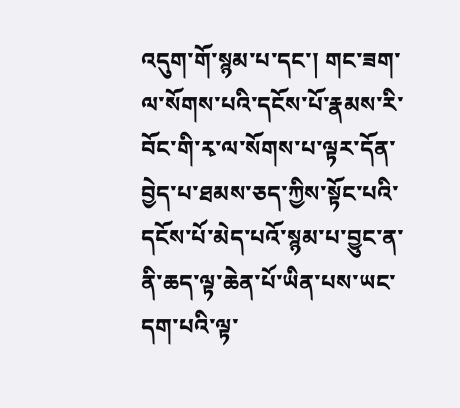འདུག་གོ་སྙམ་པ་དང་། གང་ཟག་ལ་སོགས་པའི་དངོས་པོ་རྣམས་རི་བོང་གི་རྭ་ལ་སོགས་པ་ལྟར་དོན་བྱེད་པ་ཐམས་ཅད་ཀྱིས་སྟོང་པའི་དངོས་པོ་མེད་པའོ་སྙམ་པ་བྱུང་ན་ནི་ཆད་ལྟ་ཆེན་པོ་ཡིན་པས་ཡང་དག་པའི་ལྟ་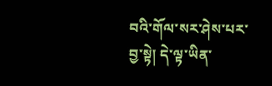བའི་གོལ་སར་ཤེས་པར་བྱ་སྟེ། དེ་ལྟ་ཡིན་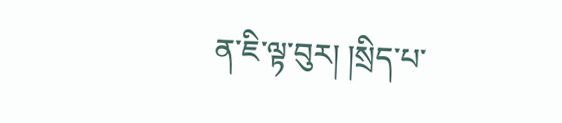ན་ཇི་ལྟ་བུར། །སྲིད་པ་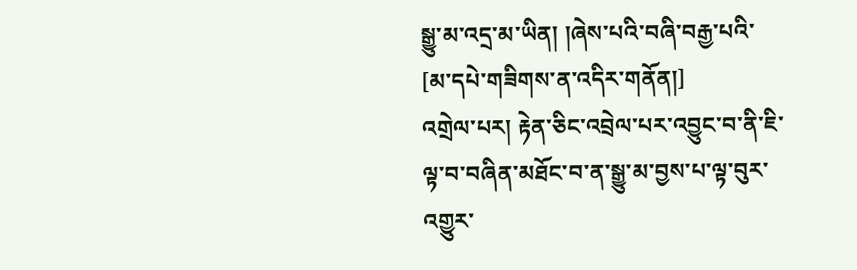སྒྱུ་མ་འདྲ་མ་ཡིན། །ཞེས་པའི་བཞི་བརྒྱ་པའི་
[མ་དཔེ་གཟིགས་ན་འདིར་གནོན།]
འགྲེལ་པར། རྟེན་ཅིང་འབྲེལ་པར་འབྱུང་བ་ནི་ཇི་ལྟ་བ་བཞིན་མཐོང་བ་ན་སྒྱུ་མ་བྱས་པ་ལྟ་བུར་འགྱུར་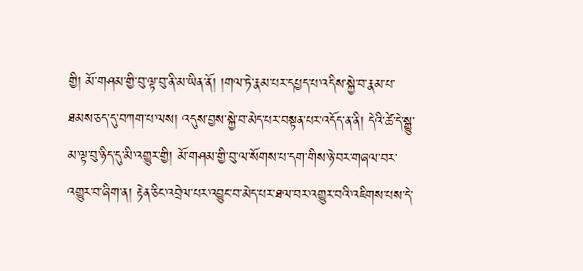གྱི། མོ་གཤམ་གྱི་བུ་ལྟ་བུ་ནི་མ་ཡིན་ནོ། །གལ་ཏེ་རྣམ་པར་དཔྱད་པ་འདིས་སྐྱེ་བ་རྣམ་པ་ཐམས་ཅད་དུ་བཀག་པ་ལས། འདུས་བྱས་སྐྱེ་བ་མེད་པར་བསྟན་པར་འདོད་ན་ནི། དེའི་ཚེ་དེ་སྒྱུ་མ་ལྟ་བུ་ཉིད་དུ་མི་འགྱུར་གྱི། མོ་གཤམ་གྱི་བུ་ལ་སོགས་པ་དག་གིས་ཉེ་བར་གཞལ་བར་འགྱུར་བ་ཞིག་ན། རྟེན་ཅིང་འབྲེལ་པར་འབྱུང་བ་མེད་པར་ཐལ་བར་འགྱུར་བའི་འཇིགས་པས་དེ་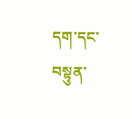དག་དང་བསྟུན་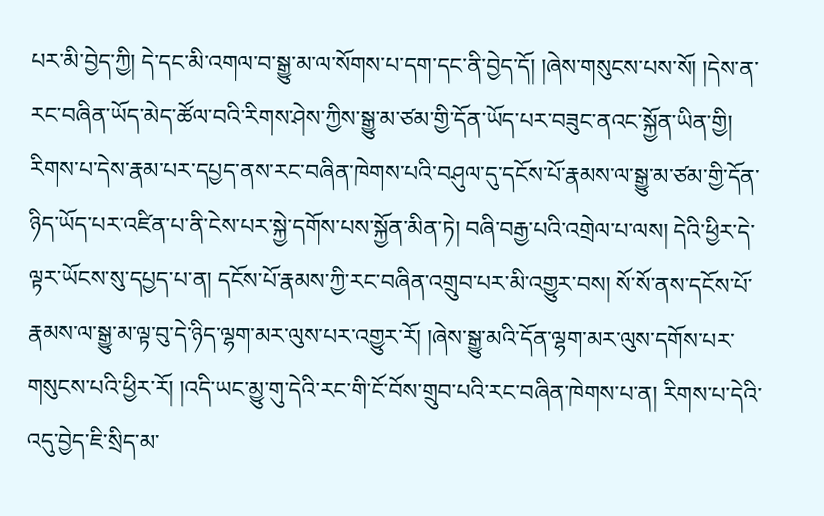པར་མི་བྱེད་ཀྱི། དེ་དང་མི་འགལ་བ་སྒྱུ་མ་ལ་སོགས་པ་དག་དང་ནི་བྱེད་དོ། །ཞེས་གསུངས་པས་སོ། །དེས་ན་རང་བཞིན་ཡོད་མེད་ཚོལ་བའི་རིགས་ཤེས་ཀྱིས་སྒྱུ་མ་ཙམ་གྱི་དོན་ཡོད་པར་བཟུང་ནའང་སྐྱོན་ཡིན་གྱི། རིགས་པ་དེས་རྣམ་པར་དཔྱད་ནས་རང་བཞིན་ཁེགས་པའི་བཤུལ་དུ་དངོས་པོ་རྣམས་ལ་སྒྱུ་མ་ཙམ་གྱི་དོན་ཉིད་ཡོད་པར་འཛིན་པ་ནི་ངེས་པར་སྐྱེ་དགོས་པས་སྐྱོན་མིན་ཏེ། བཞི་བརྒྱ་པའི་འགྲེལ་པ་ལས། དེའི་ཕྱིར་དེ་ལྟར་ཡོངས་སུ་དཔྱད་པ་ན། དངོས་པོ་རྣམས་ཀྱི་རང་བཞིན་འགྲུབ་པར་མི་འགྱུར་བས། སོ་སོ་ནས་དངོས་པོ་རྣམས་ལ་སྒྱུ་མ་ལྟ་བུ་དེ་ཉིད་ལྷག་མར་ལུས་པར་འགྱུར་རོ། །ཞེས་སྒྱུ་མའི་དོན་ལྷག་མར་ལུས་དགོས་པར་གསུངས་པའི་ཕྱིར་རོ། །འདི་ཡང་མྱུ་གུ་དེའི་རང་གི་ངོ་བོས་གྲུབ་པའི་རང་བཞིན་ཁེགས་པ་ན། རིགས་པ་དེའི་འདུ་བྱེད་ཇི་སྲིད་མ་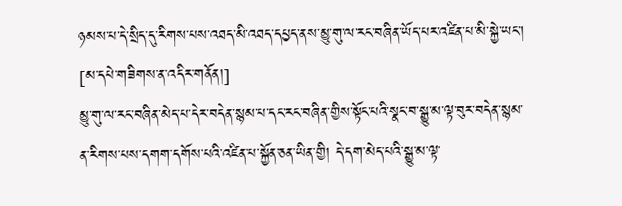ཉམས་པ་དེ་སྲིད་དུ་རིགས་པས་འཐད་མི་འཐད་དཔྱད་ནས་མྱུ་གུ་ལ་རང་བཞིན་ཡོད་པར་འཛིན་པ་མི་སྐྱེ་ཡང་།
[མ་དཔེ་གཟིགས་ན་འདིར་གནོན།]
མྱུ་གུ་ལ་རང་བཞིན་མེད་པ་དེར་བདེན་སྙམ་པ་དང་རང་བཞིན་གྱིས་སྟོང་པའི་སྣང་བ་སྒྱུ་མ་ལྟ་བུར་བདེན་སྙམ་ན་རིགས་པས་དགག་དགོས་པའི་འཛིན་པ་སྐྱོན་ཅན་ཡིན་གྱི། དེ་དག་མེད་པའི་སྒྱུ་མ་ལྟ་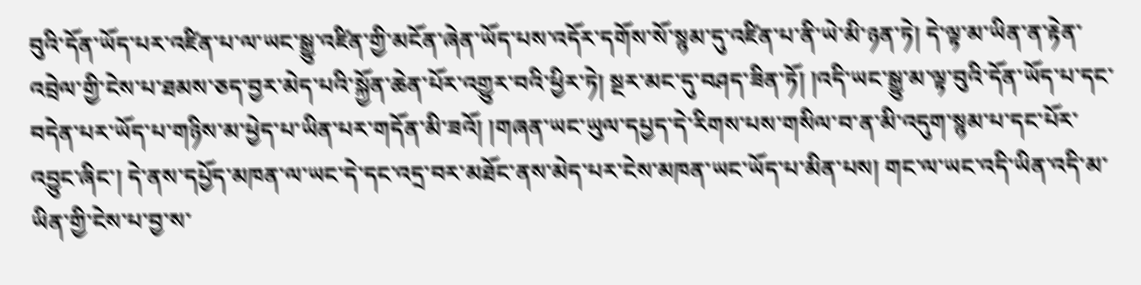བུའི་དོན་ཡོད་པར་འཛིན་པ་ལ་ཡང་སྒྱུ་འཛིན་གྱི་མངོན་ཞེན་ཡོད་པས་འདོར་དགོས་སོ་སྙམ་དུ་འཛིན་པ་ནི་ཡེ་མི་ཉན་ཏེ། དེ་ལྟ་མ་ཡིན་ན་རྟེན་འབྲེལ་གྱི་ངེས་པ་ཐམས་ཅད་བྱར་མེད་པའི་སྐྱོན་ཆེན་པོར་འགྱུར་བའི་ཕྱིར་ཏེ། སྔར་མང་དུ་བཤད་ཟིན་ཏོ། །འདི་ཡང་སྒྱུ་མ་ལྟ་བུའི་དོན་ཡོད་པ་དང་བདེན་པར་ཡོད་པ་གཉིས་མ་ཕྱེད་པ་ཡིན་པར་གདོན་མི་ཟའོ། །གཞན་ཡང་ཡུལ་དཔྱད་དེ་རིགས་པས་གསིལ་བ་ན་མི་འདུག་སྙམ་པ་དང་པོར་འབྱུང་ཞིང་། དེ་ནས་དཔྱོད་མཁན་ལ་ཡང་དེ་དང་འདྲ་བར་མཐོང་ནས་མེད་པར་ངེས་མཁན་ཡང་ཡོད་པ་མིན་པས། གང་ལ་ཡང་འདི་ཡིན་འདི་མ་ཡིན་གྱི་ངེས་པ་བྱ་ས་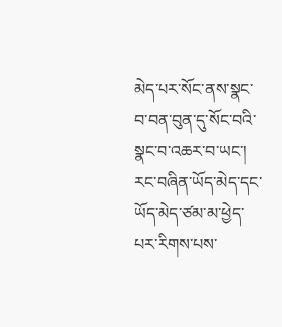མེད་པར་སོང་ནས་སྣང་བ་བན་བུན་དུ་སོང་བའི་སྣང་བ་འཆར་བ་ཡང་། རང་བཞིན་ཡོད་མེད་དང་ཡོད་མེད་ཙམ་མ་ཕྱེད་པར་རིགས་པས་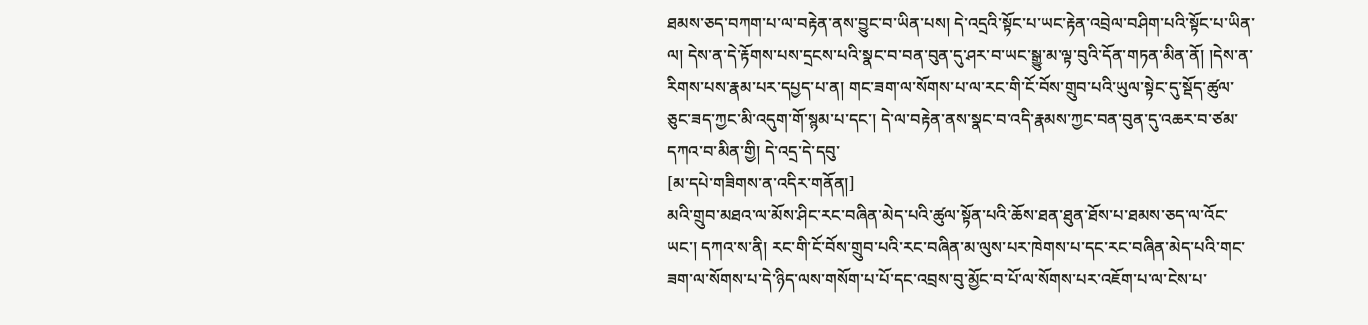ཐམས་ཅད་བཀག་པ་ལ་བརྟེན་ནས་བྱུང་བ་ཡིན་པས། དེ་འདྲའི་སྟོང་པ་ཡང་རྟེན་འབྲེལ་བཤིག་པའི་སྟོང་པ་ཡིན་ལ། དེས་ན་དེ་རྟོགས་པས་དྲངས་པའི་སྣང་བ་བན་བུན་དུ་ཤར་བ་ཡང་སྒྱུ་མ་ལྟ་བུའི་དོན་གཏན་མིན་ནོ། །དེས་ན་རིགས་པས་རྣམ་པར་དཔྱད་པ་ན། གང་ཟག་ལ་སོགས་པ་ལ་རང་གི་ངོ་བོས་གྲུབ་པའི་ཡུལ་སྟེང་དུ་སྡོད་ཚུལ་ཅུང་ཟད་ཀྱང་མི་འདུག་གོ་སྙམ་པ་དང་། དེ་ལ་བརྟེན་ནས་སྣང་བ་འདི་རྣམས་ཀྱང་བན་བུན་དུ་འཆར་བ་ཙམ་དཀའ་བ་མིན་གྱི། དེ་འདྲ་དེ་དབུ་
[མ་དཔེ་གཟིགས་ན་འདིར་གནོན།]
མའི་གྲུབ་མཐའ་ལ་མོས་ཤིང་རང་བཞིན་མེད་པའི་ཚུལ་སྟོན་པའི་ཆོས་ཐན་ཐུན་ཐོས་པ་ཐམས་ཅད་ལ་འོང་ཡང་། དཀའ་ས་ནི། རང་གི་ངོ་བོས་གྲུབ་པའི་རང་བཞིན་མ་ལུས་པར་ཁེགས་པ་དང་རང་བཞིན་མེད་པའི་གང་ཟག་ལ་སོགས་པ་དེ་ཉིད་ལས་གསོག་པ་པོ་དང་འབྲས་བུ་མྱོང་བ་པོ་ལ་སོགས་པར་འཇོག་པ་ལ་ངེས་པ་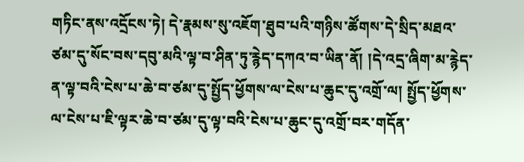གཏིང་ནས་འདྲོངས་ཏེ། དེ་རྣམས་སུ་འཇོག་ཐུབ་པའི་གཉིས་ཚོགས་དེ་སྲིད་མཐའ་ཙམ་དུ་སོང་བས་དབུ་མའི་ལྟ་བ་ཤིན་ཏུ་རྙེད་དཀའ་བ་ཡིན་ནོ། །དེ་འདྲ་ཞིག་མ་རྙེད་ན་ལྟ་བའི་ངེས་པ་ཆེ་བ་ཙམ་དུ་སྤྱོད་ཕྱོགས་ལ་ངེས་པ་ཆུང་དུ་འགྲོ་ལ། སྤྱོད་ཕྱོགས་ལ་ངེས་པ་ཇི་ལྟར་ཆེ་བ་ཙམ་དུ་ལྟ་བའི་ངེས་པ་ཆུང་དུ་འགྲོ་བར་གདོན་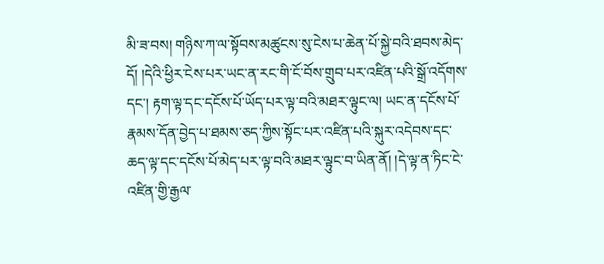མི་ཟ་བས། གཉིས་ཀ་ལ་སྟོབས་མཚུངས་སུ་ངེས་པ་ཆེན་པོ་སྐྱེ་བའི་ཐབས་མེད་དོ། །དེའི་ཕྱིར་ངེས་པར་ཡང་ན་རང་གི་ངོ་བོས་གྲུབ་པར་འཛིན་པའི་སྒྲོ་འདོགས་དང་། རྟག་ལྟ་དང་དངོས་པོ་ཡོད་པར་ལྟ་བའི་མཐར་ལྟུང་ལ། ཡང་ན་དངོས་པོ་རྣམས་དོན་བྱེད་པ་ཐམས་ཅད་ཀྱིས་སྟོང་པར་འཛིན་པའི་སྐུར་འདེབས་དང་ཆད་ལྟ་དང་དངོས་པོ་མེད་པར་ལྟ་བའི་མཐར་ལྟུང་བ་ཡིན་ནོ། །དེ་ལྟ་ན་ཏིང་ངེ་འཛིན་གྱི་རྒྱལ་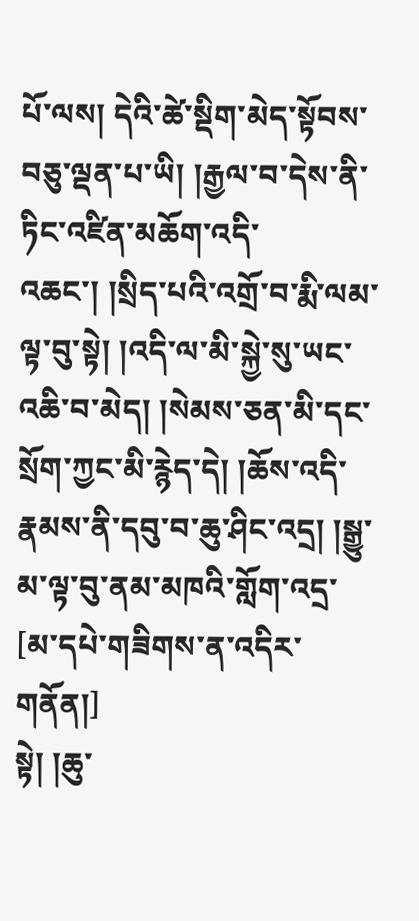པོ་ལས། དེའི་ཚེ་སྡིག་མེད་སྟོབས་བཅུ་ལྡན་པ་ཡི། །རྒྱལ་བ་དེས་ནི་ཏིང་འཛིན་མཆོག་འདི་འཆང་། །སྲིད་པའི་འགྲོ་བ་རྨི་ལམ་ལྟ་བུ་སྟེ། །འདི་ལ་མི་སྐྱེ་སུ་ཡང་འཆི་བ་མེད། །སེམས་ཅན་མི་དང་སྲོག་ཀྱང་མི་རྙེད་དེ། །ཆོས་འདི་རྣམས་ནི་དབུ་བ་ཆུ་ཤིང་འདྲ། །སྒྱུ་མ་ལྟ་བུ་ནམ་མཁའི་གློག་འདྲ་
[མ་དཔེ་གཟིགས་ན་འདིར་གནོན།]
སྟེ། །ཆུ་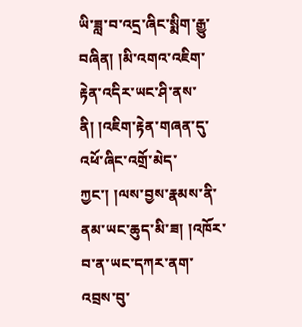ཡི་ཟླ་བ་འདྲ་ཞིང་སྨིག་རྒྱུ་བཞིན། །མི་འགའ་འཇིག་རྟེན་འདིར་ཡང་ཤི་ནས་ནི། །འཇིག་རྟེན་གཞན་དུ་འཕོ་ཞིང་འགྲོ་མེད་ཀྱང་། །ལས་བྱས་རྣམས་ནི་ནམ་ཡང་ཆུད་མི་ཟ། །འཁོར་བ་ན་ཡང་དཀར་ནག་འབྲས་བུ་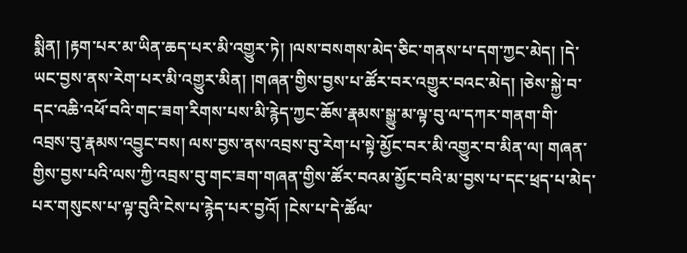སྨིན། །རྟག་པར་མ་ཡིན་ཆད་པར་མི་འགྱུར་ཏེ། །ལས་བསགས་མེད་ཅིང་གནས་པ་དག་ཀྱང་མེད། །དེ་ཡང་བྱས་ནས་རེག་པར་མི་འགྱུར་མིན། །གཞན་གྱིས་བྱས་པ་ཚོར་བར་འགྱུར་བའང་མེད། །ཅེས་སྐྱེ་བ་དང་འཆི་འཕོ་བའི་གང་ཟག་རིགས་པས་མི་རྙེད་ཀྱང་ཆོས་རྣམས་སྒྱུ་མ་ལྟ་བུ་ལ་དཀར་གནག་གི་འབྲས་བུ་རྣམས་འབྱུང་བས། ལས་བྱས་ནས་འབྲས་བུ་རེག་པ་སྟེ་མྱོང་བར་མི་འགྱུར་བ་མིན་ལ། གཞན་གྱིས་བྱས་པའི་ལས་ཀྱི་འབྲས་བུ་གང་ཟག་གཞན་གྱིས་ཚོར་བའམ་མྱོང་བའི་མ་བྱས་པ་དང་ཕྲད་པ་མེད་པར་གསུངས་པ་ལྟ་བུའི་ངེས་པ་རྙེད་པར་བྱའོ། །ངེས་པ་དེ་ཚོལ་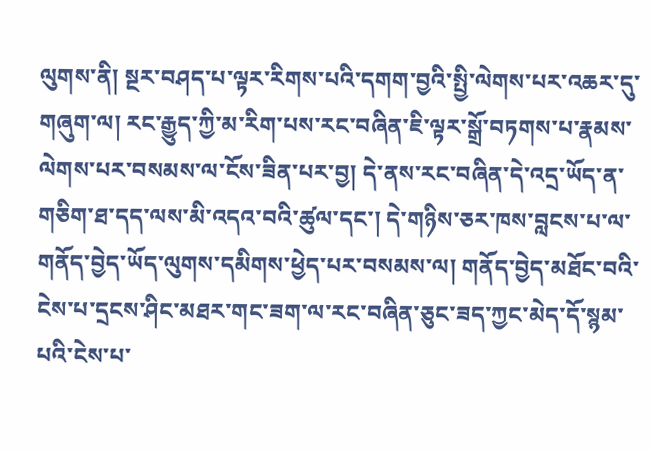ལུགས་ནི། སྔར་བཤད་པ་ལྟར་རིགས་པའི་དགག་བྱའི་སྤྱི་ལེགས་པར་འཆར་དུ་གཞུག་ལ། རང་རྒྱུད་ཀྱི་མ་རིག་པས་རང་བཞིན་ཇི་ལྟར་སྒྲོ་བཏགས་པ་རྣམས་ལེགས་པར་བསམས་ལ་ངོས་ཟིན་པར་བྱ། དེ་ནས་རང་བཞིན་དེ་འདྲ་ཡོད་ན་གཅིག་ཐ་དད་ལས་མི་འདའ་བའི་ཚུལ་དང་། དེ་གཉིས་ཅར་ཁས་བླངས་པ་ལ་གནོད་བྱེད་ཡོད་ལུགས་དམིགས་ཕྱེད་པར་བསམས་ལ། གནོད་བྱེད་མཐོང་བའི་ངེས་པ་དྲངས་ཤིང་མཐར་གང་ཟག་ལ་རང་བཞིན་ཅུང་ཟད་ཀྱང་མེད་དོ་སྙམ་པའི་ངེས་པ་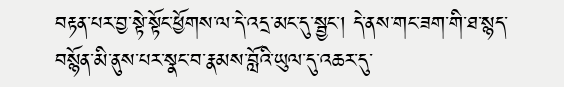བརྟན་པར་བྱ་སྟེ་སྟོང་ཕྱོགས་ལ་དེ་འདྲ་མང་དུ་སྦྱང་། དེ་ནས་གང་ཟག་གི་ཐ་སྙད་བསྙོན་མི་ནུས་པར་སྣང་བ་རྣམས་བློའི་ཡུལ་དུ་འཆར་དུ་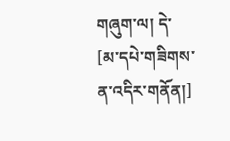གཞུག་ལ། དེ་
[མ་དཔེ་གཟིགས་ན་འདིར་གནོན།]